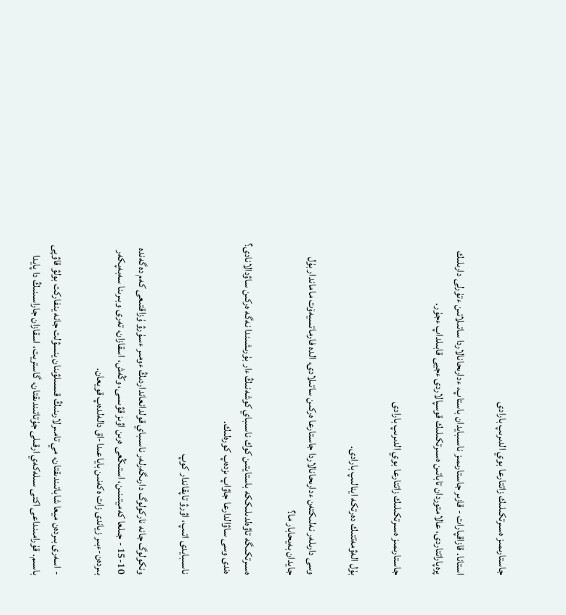جاستارىمىز ەسىرتكىلىك زاتتارعا بوي الدىرىپ بارادى

استانا. قازاقپارات - قازىر جاستارىمىز ناسىبايدان باستاپ، ءدارىحانالاردا ساتىلاتىن ءتۇرلى دارىلىك پرەپاراتتاردى، عالامتوردان تاباتىن ەسىرتكىلىك قوسپالاردى ءجيى قابىلداپ ءجۇر.

جاستارىمىز ەسىرتكىلىك زاتتارعا بوي الدىرىپ بارادى

بۇل الەۋمەتتىك دەرتكە اينالىپ بارادى.

وسى دارىلەر نەلىكتەن ءدارىحانالاردا جاستارعا ەركىن ساتىلادى، الدە فارماتسيەۆت ماماندار بۇل جايدان بەيحابار ما؟

ەسىرتكىگە تاۋەلدىلىككە باستايتىن كوك ناسىباي كوشەنىڭ ءار بۇرىشىندا نەگە ەركىن ساۋدالانادى؟ ەندى وسى ساۋالدارعا جاۋاپ ىزدەپ كورەلىك.

ناسىبايدى اتىپ، اۋرۋ تاپقاندار كوپ

ونكولوگ جانە ناركولوگ دارىگەرلەر ناسىباي قولدانعانداردىڭ ءومىر ءسۇرۋ ۇزاقتىعى كەم دەگەندە 10-15 - جىلعا كەميتىنىن، استىڭعى ەرىن اۋىز قۋىسى، وڭەش، اسقازان، تەرى وبىرىنا سەبەپكەر بىردەن-ءبىر زياندى زات ەكەنىن باياعىدا-اق دالەلدەپ قويعان.

- اسەرى بىردەن ميعا شاباتىندىقتان، مي تامىرلارىنىڭ قىسىلۋىنان ينسۋلت جانە ينفاركت بولۋ قاۋپى باسىم. قۇرامىنداعى اكتى سىلەكەي ارقىلى جۇتاتىندىقتان، گاستريت، اسقازان جاراسىنىڭ دا پايدا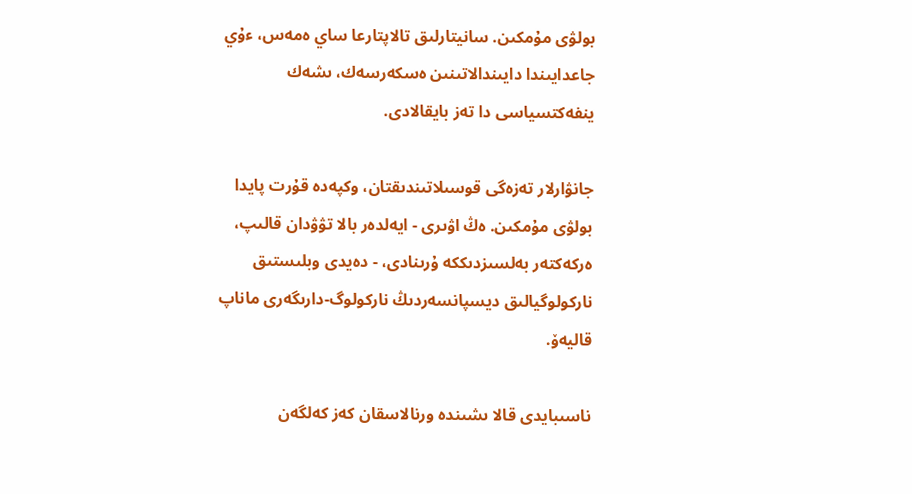بولۋى مۇمكىن. سانيتارلىق تالاپتارعا ساي ەمەس، ءۇي جاعدايىندا دايىندالاتىنىن ەسكەرسەك، ىشەك ينفەكتسياسى دا تەز بايقالادى.

جانۋارلار تەزەگى قوسىلاتىندىقتان، وكپەدە قۇرت پايدا بولۋى مۇمكىن. ەڭ اۋىرى - ايەلدەر بالا تۋۋدان قالىپ، ەركەكتەر بەلسىزدىككە ۇرىنادى، - دەيدى وبلىستىق ناركولوگيالىق ديسپانسەردىڭ ناركولوگ-دارىگەرى ماناپ قاليەۆ.

ناسىبايدى قالا ىشىندە ورنالاسقان كەز كەلگەن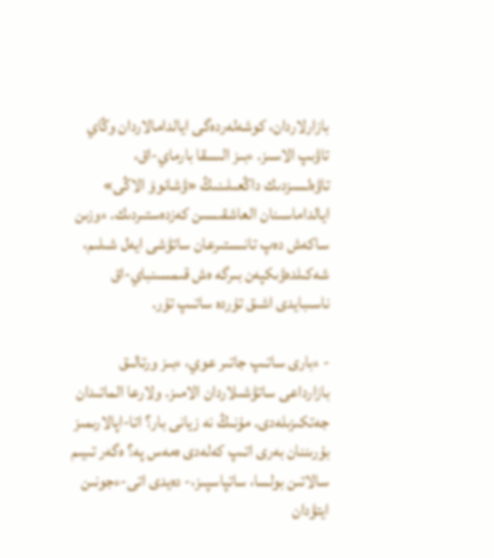بازارلاردان، كوشەلەردەگى ايالدامالاردان وڭاي تاۋىپ الاسىز. ءبىز الىسقا بارماي-اق، تاۋەلسىزدىك داڭعىلىنىڭ «ۋشانوۆ الاڭى» ايالداماسىنان العاشقىسىن كەزدەستىردىك. ءوزىن ساكەش دەپ تانىستىرعان ساتۋشى ايەل شىلىم، شەكىلدەۋىكپەن بىرگە ەش قىمسىنباي-اق ناسىبايدى اشىق تۇردە ساتىپ تۇر.

- ءبارى ساتىپ جاتىر عوي، ءبىز ورتالىق بازارداعى ساتۋشىلاردان الامىز. ولارعا الماتىدان جەتكىزىلەدى. مۇنىڭ نە زيانى بار؟ اتا-اپالارىمىز بۇرىننان بەرى اتىپ كەلەدى ەمەس پە؟ ەگەر تىيىم سالاتىن بولسا، ساتپاسپىز،- دەيدى اتى-ءجونىن ايتۋدان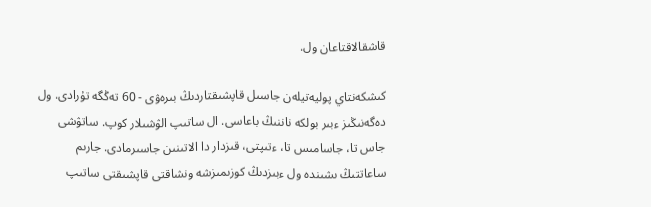قاشقالاقتاعان ول.

كىشكەنتاي پوليەتيلەن جاسىل قاپشىقتاردىڭ بىرەۋى - 60 تەڭگە تۇرادى. ول دەگەنىڭىز ءبىر بولكە ناننىڭ باعاسى. ال ساتىپ الۋشىلار كوپ. ساتۋشى جاس تا، جاسامىس تا، ءتىپتى، قىزدار دا الاتىنىن جاسىرمادى. جارىم ساعاتتىڭ ىشىندە ول ءبىزدىڭ كوزىمىزشە ونشاقتى قاپشىقتى ساتىپ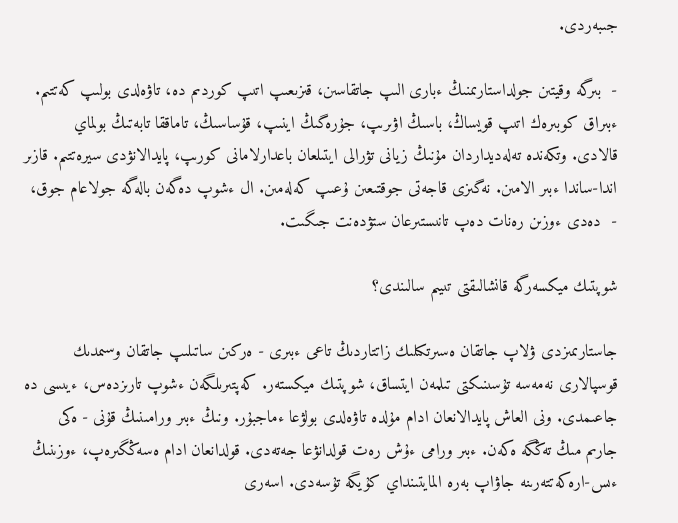جىبەردى.

-  بىرگە وقيتىن جولداستارىمنىڭ ءبارى الىپ جاتقاسىن، قىزىعىپ اتىپ كوردىم دە، تاۋەلدى بولىپ كەتتىم. ءبىراق كوبىرەك اتىپ قويساڭ، باسىڭ اۋىرىپ، جۇرەگىڭ اينىپ، قۇساسىڭ، تاماققا تابەتىڭ بولماي قالادى. وتكەندە تەلەديداردان مۇنىڭ زيانى تۋرالى ايتىلعان باعدارلامانى كورىپ، پايدالانۋدى سيرەتتىم. قازىر اندا-ساندا ءبىر الامىن. نەگىزى قاجەتى جوقتىعىن ۇعىپ كەلەمىن. ال ءشوپ دەگەن بالەگە جولاعام جوق، -  دەدى ءوزىن رەنات دەپ تانىستىرعان ستۋدەنت جىگىت.

شوپتىك ميكسەرگە قانشالىقتى تىيىم سالىندى؟

جاستارىمىزدى ۋلاپ جاتقان ەسىرتكىلىك زاتتاردىڭ تاعى ءبىرى - ەركىن ساتىلىپ جاتقان وسىمدىك قوسپالارى نەمەسە تۇسىنىكتى تىلمەن ايتساق، شوپتىك ميكستەر. كەپتىرىلگەن ءشوپ تارىزدەس، ءيىسى دە جاعىمدى. ونى العاش پايدالانعان ادام مۇلدە تاۋەلدى بولۋعا ءماجبۇر. ونىڭ ءبىر ورامىنىڭ قۇنى - ەكى جارىم مىڭ تەڭگە ەكەن. ءبىر ورامى ءۇش رەت قولدانۋعا جەتەدى. قولدانعان ادام ەسەڭگىرەپ، ءوزىنىڭ ءىس-ارەكەتتەرىنە جاۋاپ بەرە المايتىنداي كۇيگە تۇسەدى. اسەرى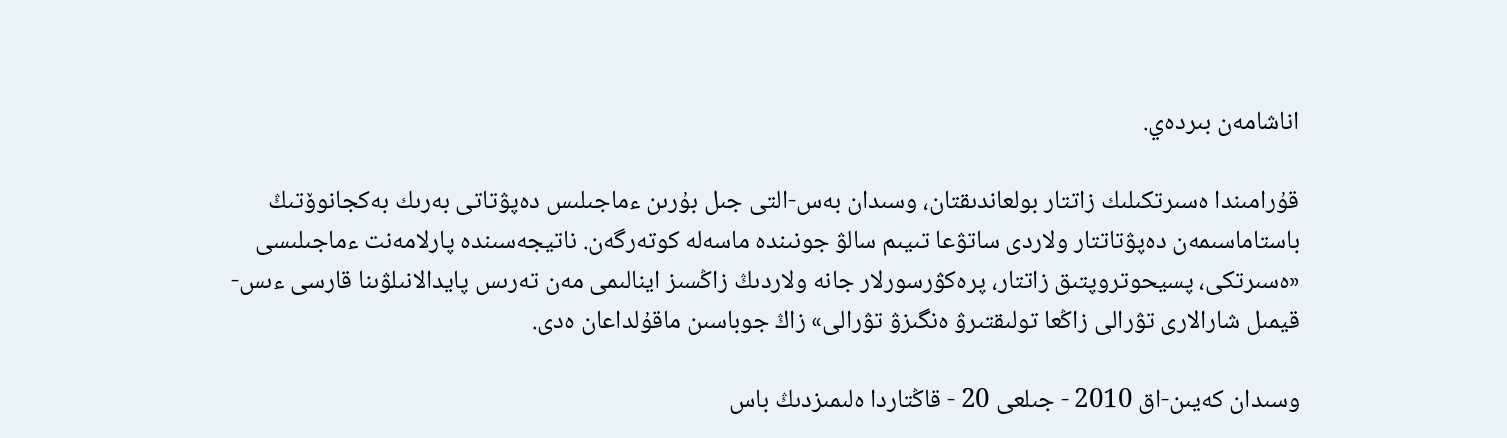اناشامەن بىردەي.

قۇرامىندا ەسىرتكىلىك زاتتار بولعاندىقتان، وسىدان بەس-التى جىل بۇرىن ءماجىلىس دەپۋتاتى بەرىك بەكجانوۆتىڭ باستاماسىمەن دەپۋتاتتار ولاردى ساتۋعا تىيىم سالۋ جونىندە ماسەلە كوتەرگەن. ناتيجەسىندە پارلامەنت ءماجىلىسى «ەسىرتكى، پسيحوتروپتىق زاتتار، پرەكۋرسورلار جانە ولاردىڭ زاڭسىز اينالىمى مەن تەرىس پايدالانىلۋىنا قارسى ءىس-قيمىل شارالارى تۋرالى زاڭعا تولىقتىرۋ ەنگىزۋ تۋرالى» زاڭ جوباسىن ماقۇلداعان ەدى.

وسىدان كەيىن-اق 2010 - جىلعى 20 - قاڭتاردا ەلىمىزدىڭ باس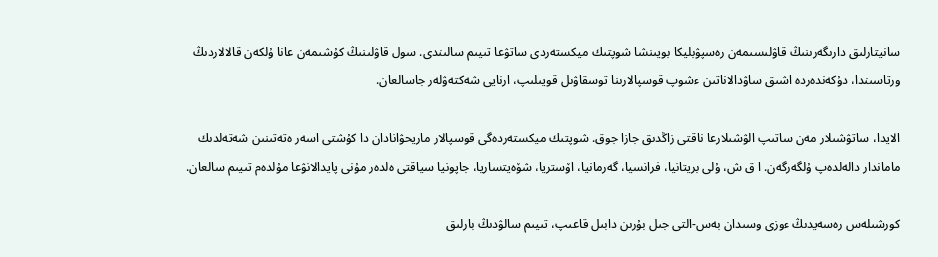سانيتارلىق دارىگەرىنىڭ قاۋلىسىمەن رەسپۋبليكا بويىنشا شوپتىك ميكستەردى ساتۋعا تىيىم سالىندى. سول قاۋلىنىڭ كۇشىمەن عانا ۇلكەن قالالاردىڭ ورتاسىندا، دۇكەندەردە اشىق ساۋدالاناتىن ءشوپ قوسپالارىنا توسقاۋىل قويىلىپ، ارنايى شەكتەۋلەر جاسالعان.

الايدا، ساتۋشىلار مەن ساتىپ الۋشىلارعا ناقتى زاڭدىق جازا جوق. شوپتىك ميكستەردەگى قوسپالار ماريحۋانادان دا كۇشتى اسەر ەتەتىنىن شەتەلدىك ماماندار دالەلدەپ ۇلگەرگەن. ا ق ش، ۇلى بريتانيا، فرانسيا، گەرمانيا، اۆستريا، شۆەيتساريا، جاپونيا سياقتى ەلدەر مۇنى پايدالانۋعا مۇلدەم تىيىم سالعان.

كورشىلەس رەسەيدىڭ ءوزى وسىدان بەس-التى جىل بۇرىن دابىل قاعىپ، تىيىم سالۋدىڭ بارلىق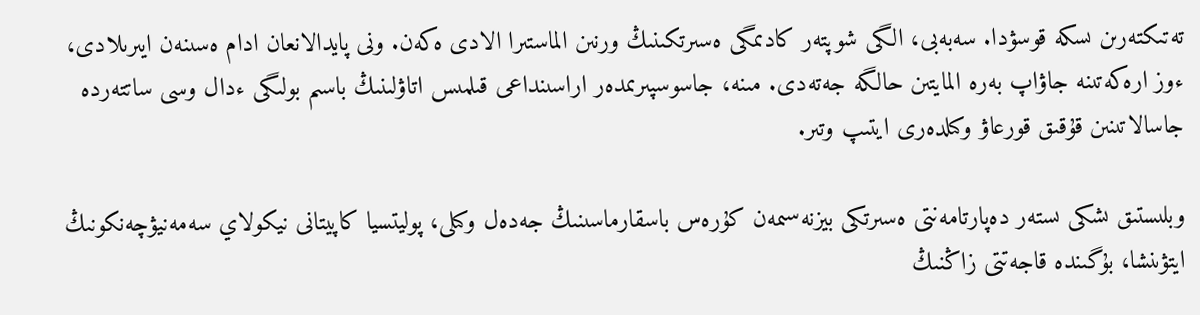تەتىكتەرىن ىسكە قوسۋدا. سەبەبى، الگى شوپتەر كادىمگى ەسىرتكىنىڭ ورنىن الماستىرا الادى ەكەن. ونى پايدالانعان ادام ەسىنەن ايىرىلادى، ءوز ارەكەتىنە جاۋاپ بەرە المايتىن حالگە جەتەدى. مىنە، جاسوسپىرىمدەر اراسىنداعى قىلمىس اتاۋلىنىڭ باسىم بولىگى ءدال وسى ساتتەردە جاسالاتىنىن قۇقىق قورعاۋ وكىلدەرى ايتىپ وتىر.

وبلىستىق ىشكى ىستەر دەپارتامەنتى ەسىرتكى بيزنەسىمەن كۇرەس باسقارماسىنىڭ جەدەل وكىلى، پوليتسيا كاپيتانى نيكولاي سەمەنيۋچەنكونىڭ ايتۋىنشا، بۇگىندە قاجەتتى زاڭنىڭ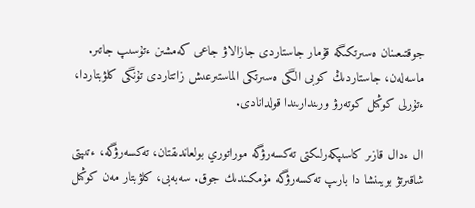جوقتىعىنان ەسىرتكىگە قۇمار جاستاردى جازالاۋ جاعى كەمشىن ءتۇسىپ جاتىر. ماسەلەن، جاستاردىڭ كوبى الگى ەسىرتكى الماستىرعىش زاتتاردى تۇنگى كلۋبتاردا، ءتۇرلى كوڭىل كوتەرۋ ورىندارىندا قولدانادى.

ال ءدال قازىر كاسىپكەرلىكتى تەكسەرۋگە موراتوري بولعاندىقتان، تەكسەرۋگە، ءتىپتى شاقىرتۋ بويىنشا دا بارىپ تەكسەرۋگە مۇمكىندىك جوق. سەبەبى، كلۋبتار مەن كوڭىل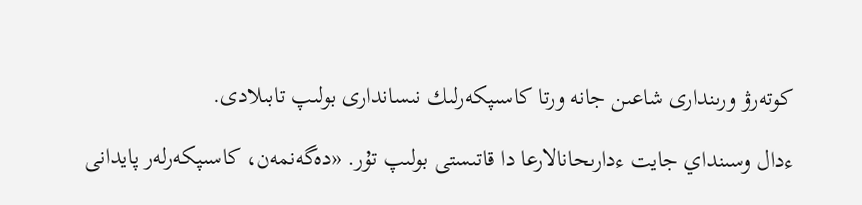كوتەرۋ ورىندارى شاعىن جانە ورتا كاسىپكەرلىك نىساندارى بولىپ تابىلادى.

ءدال وسىنداي جايت ءدارىحانالارعا دا قاتىستى بولىپ تۇر. «دەگەنمەن، كاسىپكەرلەر پايدانى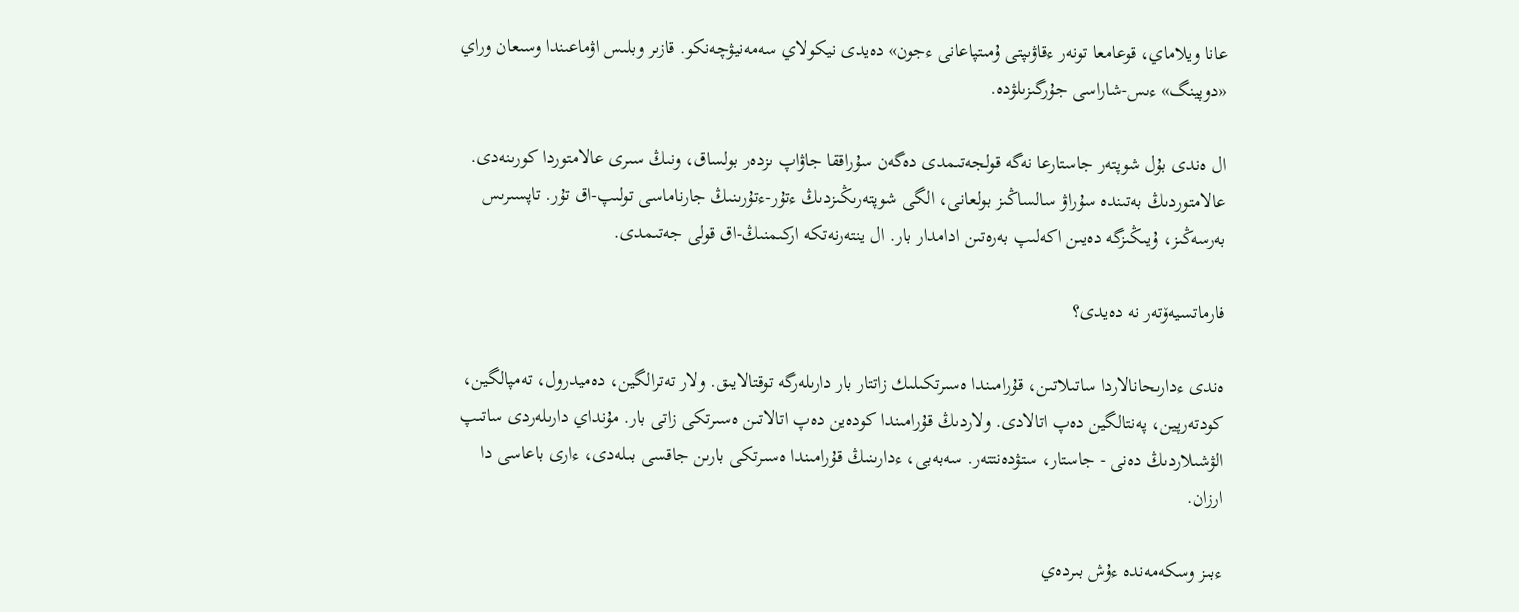عانا ويلاماي، قوعامعا تونەر ءقاۋىپتى ۇمىتپاعانى ءجون» دەيدى نيكولاي سەمەنيۋچەنكو. قازىر وبلىس اۋماعىندا وسىعان وراي «دوپينگ» ءىس-شاراسى جۇرگىزىلۋدە.

ال ەندى بۇل شوپتەر جاستارعا نەگە قولجەتىمدى دەگەن سۇراققا جاۋاپ ىزدەر بولساق، ونىڭ سىرى عالامتوردا كورىنەدى. عالامتوردىڭ بەتىندە سۇراۋ سالساڭىز بولعانى، الگى شوپتەرىڭىزدىڭ ءتۇر-ءتۇرىنىڭ جارناماسى تولىپ-اق تۇر. تاپسىرىس بەرسەڭىز، ۇيىڭىزگە دەيىن اكەلىپ بەرەتىن ادامدار بار. ال ينتەرنەتكە اركىمنىڭ-اق قولى جەتىمدى.

فارماتسيەۆتەر نە دەيدى؟

ەندى ءدارىحانالاردا ساتىلاتىن، قۇرامىندا ەسىرتكىلىك زاتتار بار دارىلەرگە توقتالايىق. ولار تەترالگين، دەميدرول، تەمپالگين، كودتەرپين، پەنتالگين دەپ اتالادى. ولاردىڭ قۇرامىندا كودەين دەپ اتالاتىن ەسىرتكى زاتى بار. مۇنداي دارىلەردى ساتىپ الۋشىلاردىڭ دەنى - جاستار، ستۋدەنتتەر. سەبەبى، ءدارىنىڭ قۇرامىندا ەسىرتكى بارىن جاقسى بىلەدى، ءارى باعاسى دا ارزان.

ءبىز وسكەمەندە ءۇش بىردەي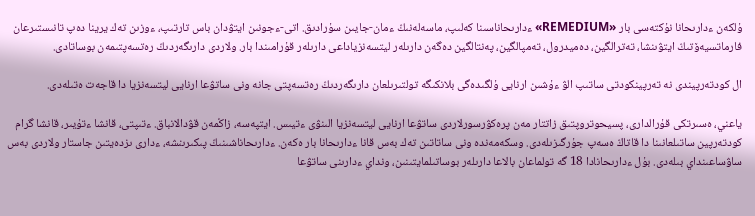ۇلكەن ءدارىحانا نۇكتەسى بار «REMEDIUM» ءدارىحاناسىنا كەلىپ، ماسەلەنىڭ ءمان-جايىن سۇرادىق. اتى-ءجونىن ايتۋدان باس تارتىپ، ءوزىن تەك يرينا دەپ تانىستىرعان فارماتسيەۆتىڭ ايتۋىنشا، تەترالگين، دەميدرول، تەمپالگين، پەنتالگين دەگەن دارىلەر ليتسەنزياداعى دارىلەر قۇرامىندا بار. ولاردى دارىگەردىڭ رەتسەپتىمەن بوساتادى.

ال كودتەرپيندى نە تەرپينكودتى ساتىپ الۋ ءۇشىن ارنايى ۇلگىدەگى بلانكىگە تولتىرىلعان دارىگەردىڭ رەتسەپتى جانە ونى ساتۋعا ارنايى ليتسەنزيا دا قاجەت ەتىلەدى.

ياعني، ەسىرتكى قۇرالدارى، پسيحوتروپتىق زاتتار مەن پرەكۋرسورلاردى ساتۋعا ارنايى ليتسەنزيا الىنۋى ءتيىس. ايتپەسە، زاڭمەن قۋدالانباق. ءتىپتى، قانشا ءتۇيىر، قانشا گرام كودتەرپين ساتىلعانىنا دا قاتاڭ ەسەپ جۇرگىزىلەدى. وسكەمەندە ونى ساتاتىن تەك بەس قانا ءدارىحانا بار ەكەن. ءدارىحاناشىنىڭ پىكىرىنشە، ءدارى ىزدەيتىن جاستار ولاردى بەس ساۋساعىنداي بىلەدى. بۇل ءدارىحانادا 18 گە تولماعان بالاعا دارىلەر بوساتىلمايتىنىن، ونداي ءدارىنى ساتۋعا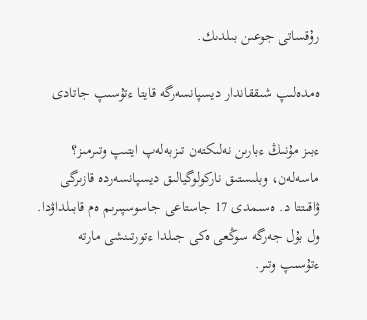رۇقساتى جوعىن بىلدىك.

ەمدەلىپ شىققاندار ديسپانسەرگە قايتا ءتۇسىپ جاتادى

ءبىز مۇنىڭ ءبارىن نەلىكتەن تىزبەلەپ ايتىپ وتىرمىز؟ ماسەلەن، وبلىستىق ناركولوگيالىق ديسپانسەردە قازىرگى ۋاقىتتا د. ەسىمدى 17 جاستاعى جاسوسپىرىم ەم قابىلداۋدا. ول بۇل جەرگە سوڭعى ەكى جىلدا ءتورتىنشى مارتە ءتۇسىپ وتىر.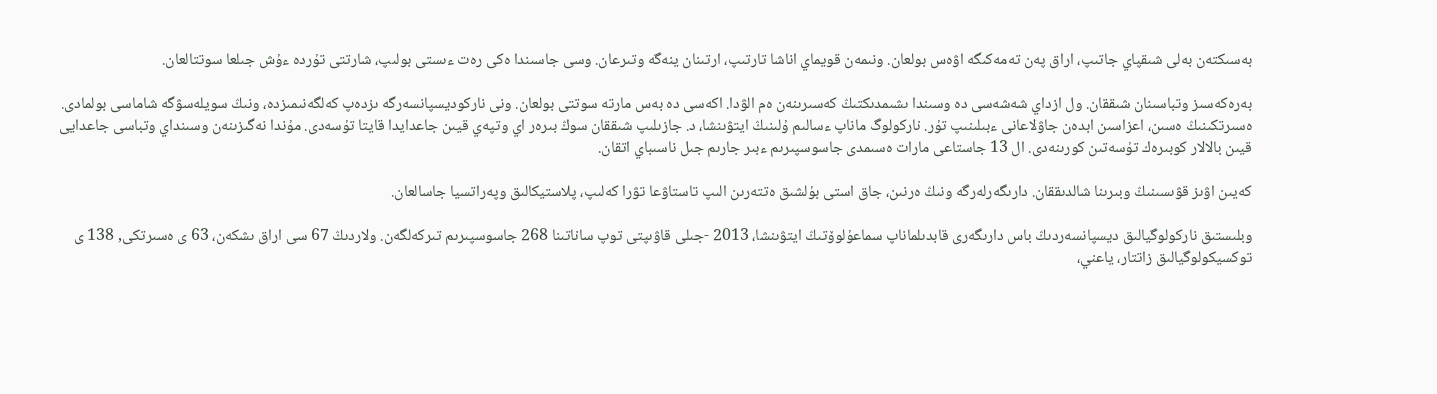بەسىكتەن بەلى شىقپاي جاتىپ، اراق پەن تەمەكىگە اۋەس بولعان. ونىمەن قويماي اناشا تارتىپ، ارتىنان ينەگە وتىرعان. وسى جاسىندا ەكى رەت ءىستى بولىپ، شارتتى تۇردە ءۇش جىلعا سوتتالعان.

بەرەكەسىز وتباسىنان شىققان. ول ازداي شەشەسى دە وسىندا ىشىمدىكتىڭ كەسىرىنەن ەم الۋدا. اكەسى دە بەس مارتە سوتتى بولعان. ونى ناركوديسپانسەرگە ىزدەپ كەلگەنىمىزدە، ونىڭ سويلەسۋگە شاماسى بولمادى. ەسىرتكىنىڭ ەسىن، اعزاسىن ابدەن جاۋلاعانى ءبىلىنىپ تۇر. ناركولوگ ماناپ ءسالىم ۇلىنىڭ ايتۋىنشا، د. جازىلىپ شىققان سوڭ بىرەر اي وتپەي قيىن جاعدايدا قايتا تۇسەدى. مۇندا نەگىزىنەن وسىنداي وتباسى جاعدايى قيىن بالالار كوبىرەك تۇسەتىن كورىنەدى. ال 13 جاستاعى مارات ەسىمدى جاسوسپىرىم ءبىر جارىم جىل ناسىباي اتقان.

كەيىن اۋىز قۋىسىنىڭ وبىرىنا شالدىققان. دارىگەرلەرگە ونىڭ ەرنىن، جاق استى بۇلشىق ەتتەرىن الىپ تاستاۋعا تۋرا كەلىپ، پلاستيكالىق وپەراتسيا جاسالعان.

وبلىستىق ناركولوگيالىق ديسپانسەردىڭ باس دارىگەرى قابدىلماناپ سماعۇلوۆتىڭ ايتۋىنشا، 2013 -جىلى قاۋىپتى توپ ساناتىنا 268 جاسوسپىرىم تىركەلگەن. ولاردىڭ 67 سى اراق ىشكەن، 63 ى ەسىرتكى, 138 ى توكسيكولوگيالىق زاتتار، ياعني،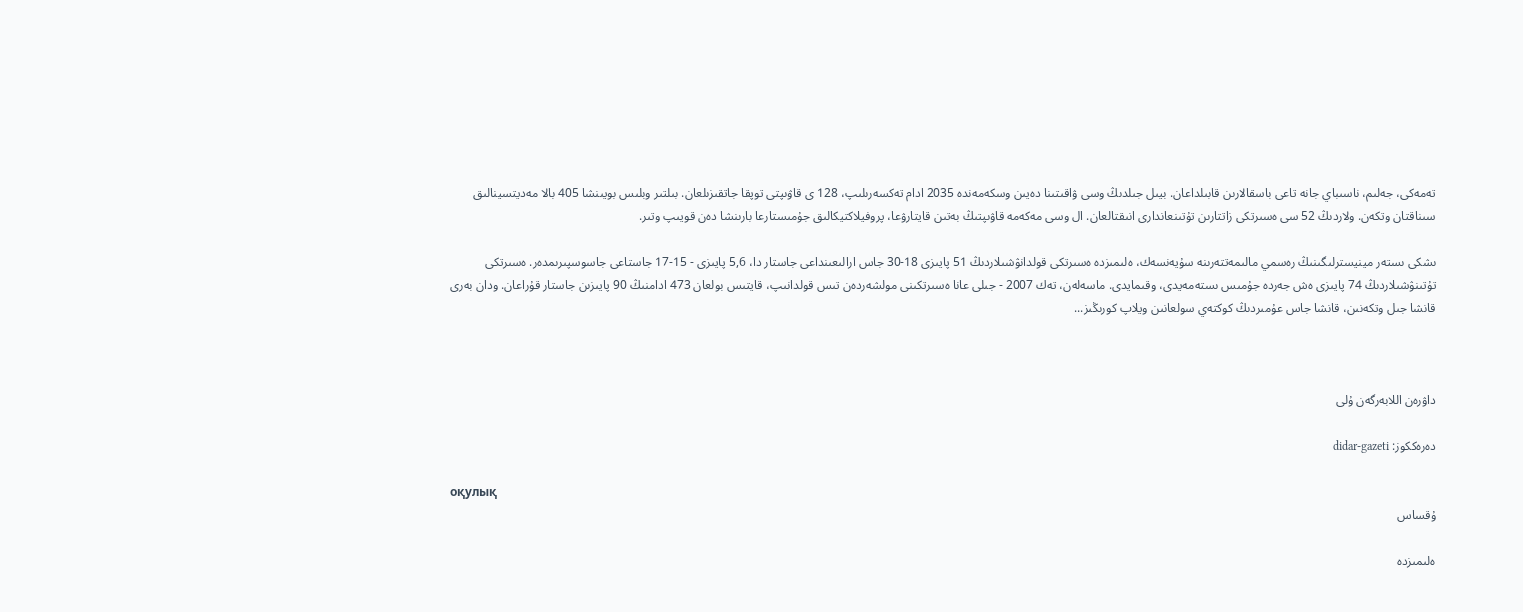تەمەكى، جەلىم، ناسىباي جانە تاعى باسقالارىن قابىلداعان. بيىل جىلدىڭ وسى ۋاقىتىنا دەيىن وسكەمەندە 2035 ادام تەكسەرىلىپ، 128 ى قاۋىپتى توپقا جاتقىزىلعان. بىلتىر وبلىس بويىنشا 405 بالا مەديتسينالىق سىناقتان وتكەن. ولاردىڭ 52 سى ەسىرتكى زاتتارىن تۇتىنعاندارى انىقتالعان. ال وسى مەكەمە قاۋىپتىڭ بەتىن قايتارۋعا، پروفيلاكتيكالىق جۇمىستارعا بارىنشا دەن قويىپ وتىر.

ىشكى ىستەر مينيسترلىگىنىڭ رەسمي مالىمەتتەرىنە سۇيەنسەك، ەلىمىزدە ەسىرتكى قولدانۋشىلاردىڭ 51 پايىزى 18-30 جاس ارالىعىنداعى جاستار دا، 5,6 پايىزى - 15-17 جاستاعى جاسوسپىرىمدەر. ەسىرتكى تۇتىنۋشىلاردىڭ 74 پايىزى ەش جەردە جۇمىس ىستەمەيدى، وقىمايدى. ماسەلەن، تەك 2007 - جىلى عانا ەسىرتكىنى مولشەردەن تىس قولدانىپ، قايتىس بولعان 473 ادامنىڭ 90 پايىزىن جاستار قۇراعان. ودان بەرى قانشا جىل وتكەنىن، قانشا جاس عۇمىردىڭ كوكتەي سولعانىن ويلاپ كورىڭىز...



داۋرەن اللابەرگەن ۇلى

دەرەككوز: didar-gazeti

оқулық
ۇقساس

ەلىمىزدە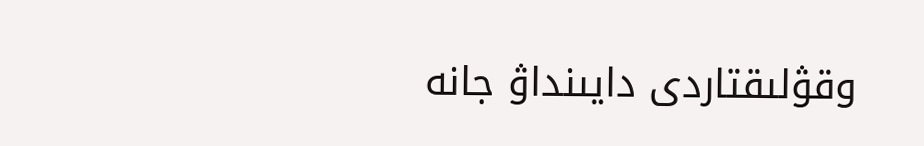وقۋلىقتاردى دايىنداۋ جانە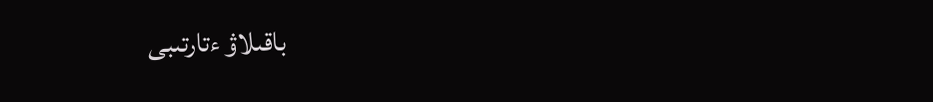باقىلاۋ ءتارتىبى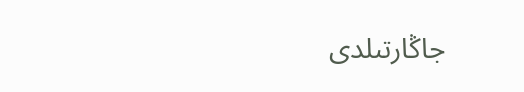جاڭارتىلدى